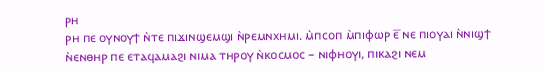ⲣⲏ
ⲣⲏ ⲡⲉ ⲟⲩⲛⲟⲩϯ ⲛ̀ⲧⲉ ⲡⲓϫⲓⲛϣⲉⲙϣⲓ ⲛ̀ⲣⲉⲙⲛⲭⲏⲙⲓ. ⲙ̀ⲡⲥⲟⲡ ⲙ̀ⲡⲓⲫⲱⲣ ⲉ̅ ⲛⲉ ⲡⲓⲟⲩⲁⲓ ⲛ̀ⲛⲓϣϯ ⲛ̀ⲉⲛⲑⲏⲣ ⲡⲉ ⲉⲧⲁϥⲁⲙⲁϩⲓ ⲛⲓⲙⲁ ⲧⲏⲣⲟⲩ ⲛ̀ⲕⲟⲥⲙⲟⲥ – ⲛⲓⲫⲏⲟⲩⲓ, ⲡⲓⲕⲁϩⲓ ⲛⲉⲙ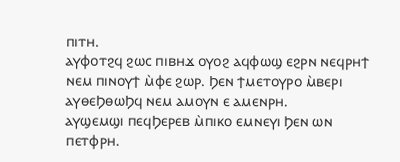ⲡⲓⲧⲏ.
ⲁⲩⲫⲟⲧϩϥ ϩⲱⲥ ⲡⲓⲃⲏϫ ⲟⲩⲟϩ ⲁϥⲫⲱϣ ⲉϩⲣⲛ ⲛⲉϥⲣⲏϯ ⲛⲉⲙ ⲡⲓⲛⲟⲩϯ ⲙ̀ⲫⲉ ϩⲱⲣ. Ϧⲉⲛ ϯⲙⲉⲧⲟⲩⲣⲟ ⲙ̀ⲃⲉⲣⲓ ⲁⲩⲑⲉϦⲑⲱϦϥ ⲛⲉⲙ ⲁⲙⲟⲩⲛ ⲉ ⲁⲙⲉⲛⲣⲏ.
ⲁⲩϣⲉⲙϣⲓ ⲡⲉϥϦⲉⲣⲉⲃ ⲙ̀ⲡⲓⲕⲟ ⲉⲙⲛⲉⲩⲓ Ϧⲉⲛ ⲱⲛ ⲡⲉⲧⲫⲣⲏ.